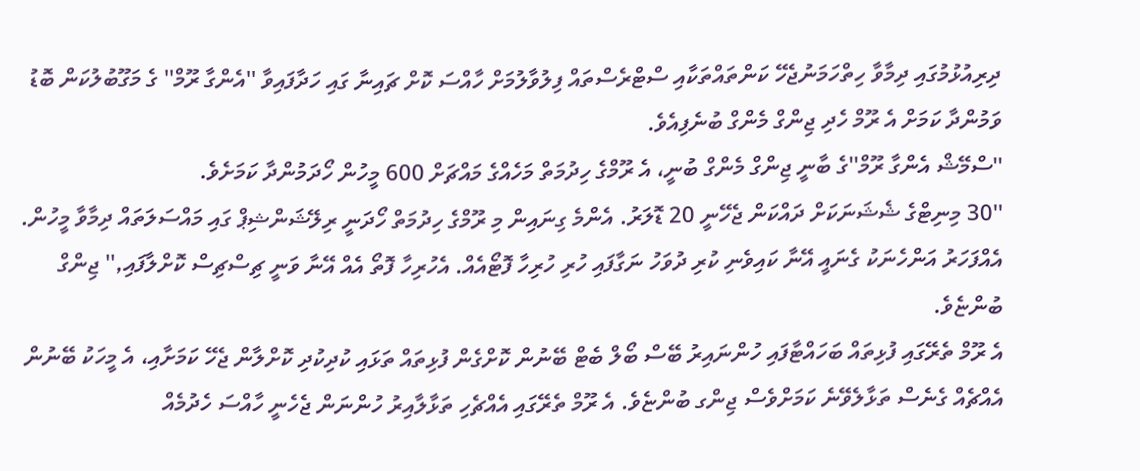ދިރިއުޅުމުގައި ދިމާވާ ހިތްހަމަނުޖެހޭ ކަންތައްތަކާއި ސްޓްރެސްތައް ފިލުވާލުމަށް ހާއްސަ ކޮށް ޗައިނާ ގައި ހަދާފައިވާ ''އެންގާ ރޫމް'' ގެ މަގޫބުލުކަން ބޮޑު ވަމުންދާ ކަމަށް އެ ރޫމް ހެދި ޖިންގް މެންގް ބުނެފިއެވެ.
''ސްމޭޝް އެންގާ ރޫމް''ގެ ބާނީ ޖިންގް މެންގް ބުނީ، އެ ރޫމްގެ ހިދުމަތް މަހެއްގެ މައްޗަށް 600 މީހުން ހޯދަމުންދާ ކަމަށެވެ.
''30 މިނިޓްގެ ޝެޝަނަކަށް ދައްކަން ޖެހޭނީ 20 ޑޮލަރު. އެންމެ ގިނައިން މި ރޫމްގެ ހިދުމަތް ހޯދަނީ ރިލޭޝަންޝިޕް ގައި މައްސަލަތައް ދިމާވާ މީހުން. އެއްފަހަރު އަންހެނަކު ގެނައީ އޭނާ ކައިވެނި ކުރި ދުވަހު ނަގާފައި ހުރި ހުރިހާ ފޮޓޯއެއް. އެހުރިހާ ފޮތޯ އެއް އޭނާ ވަނީ ޗިސްޗިސް ކޮށްލާފައި,'' ޖިންގް ބުންޏެވެ.
އެ ރޫމް ތެރޭގައި ފުޅިތައް ބަހައްޓާފައި ހުންނައިރު ބޭސް ބޯލް ބެޓް ބޭނުން ކޮށްގެން ފުޅިތައް ތަޅައި ކުދިކުދި ކޮށްލާން ޖެހޭ ކަމަށާއި، އެ މީހަކު ބޭނުން އެއްޗެއް ގެނެސް ތަޅާލެވޭނެ ކަމަށްވެސް ޖިންގ ބުންޏެވެ. އެ ރޫމް ތެރޭގައި އެއްޗެހި ތަޅާލާއިރު ހުންނަން ޖެހެނީ ހާއްސަ ހެދުމެއް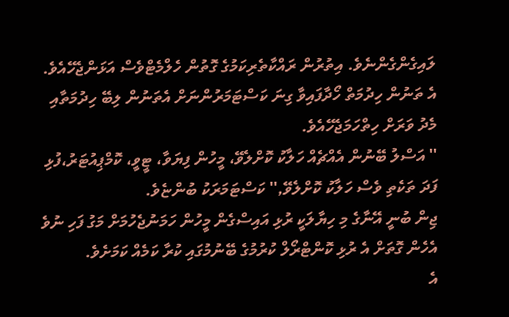ލައިގެންގެންނެވެ. އިތުރުން ރައްކާތެރިކަމުގެ ގޮތުން ހެލްމެޓްވެސް އަޅަންޖެހޭއެވެ.
އެ ތަނުން ހިދުމަތް ހޯދާފައިވާ ގިނަ ކަސްޓަމަރުންނަށް އެތަނުން ލިބޭ ހިދުމަތާއި މެދު ވަރަށް ހިތްހަމަޖެހޭއެވެ.
'' އަސްލު ބޭނުން އެއްޗެއް ހަލާކު ކޮށްލެވޭ، މީހުން ފިޔަވާ، ޓީވީ، ކޮމްޕިއުޓަރު،ފުޅި ފަދަ ތަކެތި ވެސް ހަލާކު ކޮށްލެވޭ,'' ކަސްޓަމަރަކު ބުންޏެވެ.
ޖިން ބުނީ އޭނާގެ މި ހިޔާލަކީ ރުޅި އައިސްގެން މީހުން ހަމަނުޖެހުމަށް މަގު ފަހި ނުވެ އެހެން ގޮތަށް އެ ރުޅި ކޮންޓްރޯލް ކުރުމުގެ ބޭނުމުގައި ކުރާ ކަމެއް ކަމަށެވެ.
އެ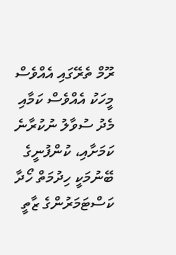ރޫމް ތެރޭގައި އެއްވެސް މީހަކު އެއްވެސް ކަމާއި މެދު ސުވާލު ނުކުރާނެ ކަމަށާއި، ކުންފުނީގެ ބޭނުމަކީ ހިދުމަތް ހޯދާ ކަސްޓަމަރުންގެ ޒާތީ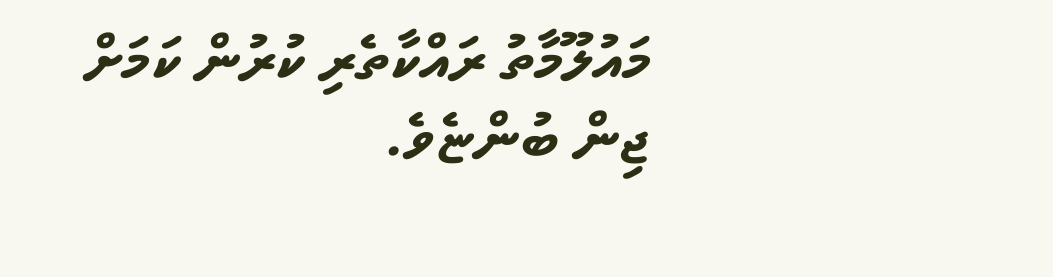މައުލޫމާތު ރައްކާތެރި ކުރުން ކަމަށް ޖިން ބުންޏެވެ.